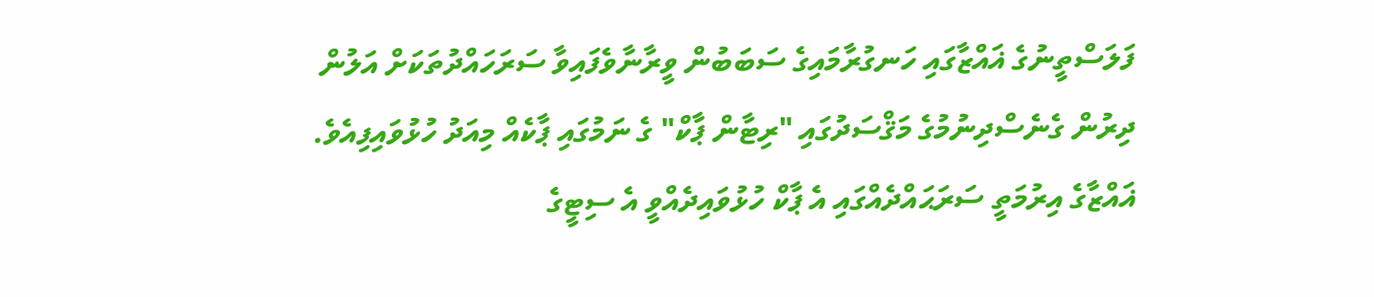ފަލަސްތީނުގެ ޣައްޒާގައި ހަނގުރާމައިގެ ސަބަބުން ވީރާނާވެފައިވާ ސަރަހައްދުތަކަށް އަލުން ދިރުން ގެނެސްދިނުމުގެ މަޤްސަދުގައި "ރިޓާން ޕާކް" ގެ ނަމުގައި ޕާކެއް މިއަދު ހުޅުވައިފިއެވެ.
ޣައްޒާގެ އިރުމަތީ ސަރަޙައްދެއްގައި އެ ޕާކް ހުޅުވައިދެއްވީ އެ ސިޓީގެ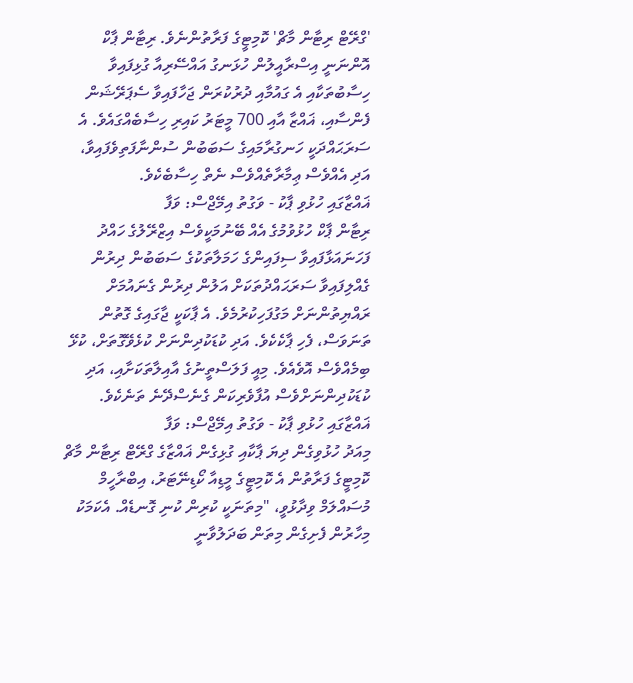'ގްރޭޓް ރިޓާން މާޗް' ކޮމިޓީގެ ފަރާތުންނެވެ. ރިޓާން ޕާކް އޮންނަނީ އިސްރާއީލުން ހުޅަނގު އައްސޭރިއާ ގުޅިފައިވާ ހިސާބުތަކާއި އެ ގައުމާއި ދުރުކުރަން ޖަހާފައިވާ ސެޕަރޭޝަން ފެންސާއި، ޣައްޒާ އާއި 700 މީޓަރު ކައިރި ހިސާބެއްގައެވެ. އެ ސަރަޙައްދަކީ ހަނގުރާމައިގެ ސަބަބުން ސުންނާފަތިވެފައިވާ، އަދި އެއްވެސް ޢިމާރާތެއްވެސް ނެތް ހިސާބެކެވެ.
ޣައްޒާގައި ހުޅުވި ޕާކު - ވަގުތު އިމޭޖްސް: ވަފާ
ރިޓާން ޕާކް ހުޅުވުމުގެ އެއް ބޭނުމަކީވެސް އިޒްރޭލުގެ ހައްދު ފަހަނައަޅާފައިވާ ސިފައިންގެ ހަމަލާތަކުގެ ސަބަބުން ދިރުން ގެއްލިފައިވާ ސަރަޙައްދުތަކަށް އަލުން ދިރުން ގެނައުމަށް ރައްޔިތުންނަށް މަގުފަހިކުރުމެވެ. އެ ޕާކަކީ ޖާގައިގެ ގޮތުން ތަނަވަސް، ފެހި ޕާކެކެވެ. އަދި ކުޑަކުދިންނަށް ކުޅެވޭގޮތަށް، ކުޅޭ ބިމެއްވެސް އޮވެއެވެ. މިއީ ފަލަސްތީނުގެ އާއިލާތަކަށާއި، އަދި ކުޑަކުދިންނަށްވެސް އުފާވެރިކަން ގެނެސްދޭނެ ތަނެކެވެ.
ޣައްޒާގައި ހުޅުވި ޕާކު - ވަގުތު އިމޭޖްސް: ވަފާ
މިއަދު ހުޅުވިގެން ދިޔަ ޕާކާއި ގުޅިގެން ޣައްޒާގެ ގްރޭޓް ރިޓާން މާޗް ކޮމިޓީގެ ފަރާތުން އެ ކޮމިޓީގެ މީޑިއާ ކޯޑިނޭޓަރު، އިބްރާހީމް މުސައްލަމް ވިދާޅުވީ، "މިތަނަކީ ކުރިން ކުނި ގޮނޑެއް. އެކަމަކު މިހާރުން ފެށިގެން މިތަން ބަދަލުވާނީ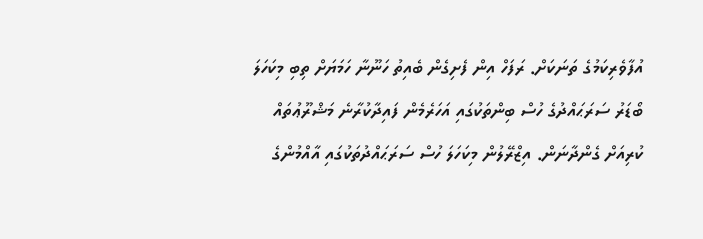އުފާވެރިކަމުގެ ތަނަކަށް. ރަފަހް އިން ފެށިގެން ބެއިތު ހަނޫނާ ހަމަޔަށް ތިބި މިކަހަލަ ބޯޑަރު ސަރަޙައްދުގެ ހުސް ބިންތަކުގައި އަހަރެމެން ފައިދާކުރާނެ މަޝްރޫޢުތައް ކުރިއަށް ގެންދާނަން. އިޒްރޭލުން މިކަހަލަ ހުސް ސަރަޙައްދުތަކުގައި އާއްމުންގެ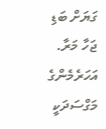ގަޔަށް ބަޑި ޖަހާ މަރާ. އަހަރެމެންގެ މަގްސަދަކީ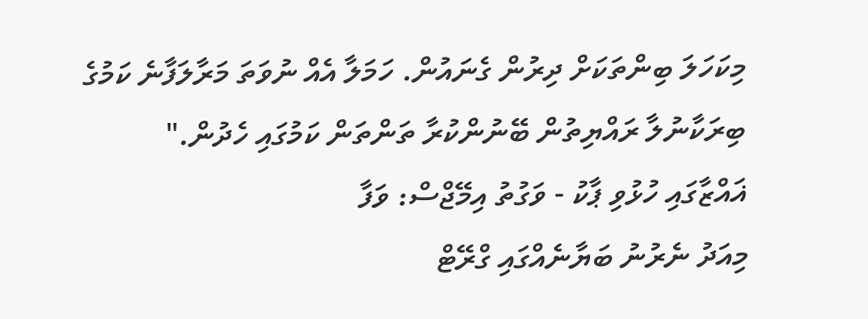މިކަހަލަ ބިންތަކަށް ދިރުން ގެނައުން. ހަމަލާ އެއް ނުވަތަ މަރާލަފާނެ ކަމުގެ ބިރަކާނުލާ ރައްޔިތުން ބޭނުންކުރާ ތަންތަން ކަމުގައި ހެދުން."
ޣައްޒާގައި ހުޅުވި ޕާކު - ވަގުތު އިމޭޖްސް: ވަފާ
މިއަދު ނެރުނު ބަޔާނެއްގައި ގްރޭޓް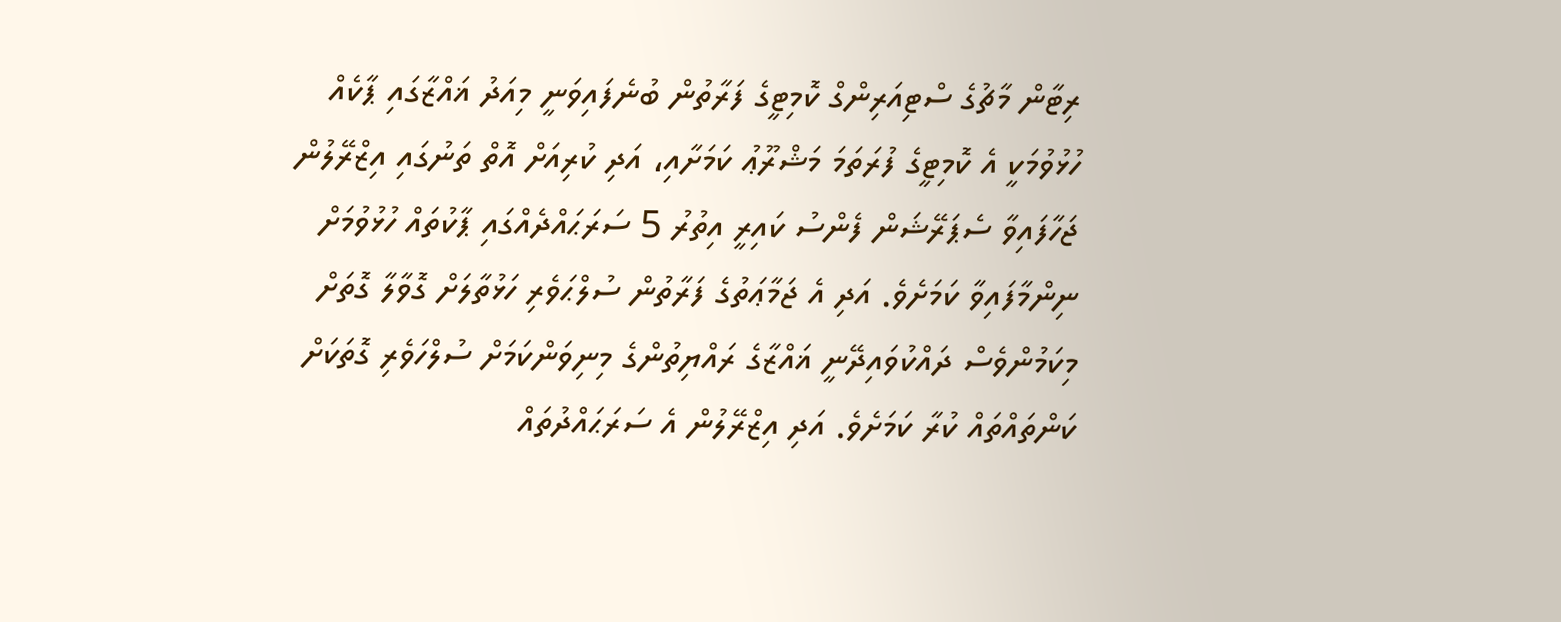ރިޓާން މާޗުގެ ސްޓިއަރިންގް ކޮމިޓީގެ ފަރާތުން ބުނެފައިވަނީ މިއަދު ޣައްޒާގައި ޕާކެއް ހުޅުވުމަކީ އެ ކޮމިޓީގެ ފުރަތަމަ މަޝްރޫޢު ކަމަށާއި، އަދި ކުރިއަށް އޮތް ތަނުގައި އިޒްރޭލުން ޖަހާފައިވާ ސެޕަރޭޝަން ފެންސު ކައިރީ އިތުރު 5 ސަރަޙައްދެއްގައި ޕާކުތައް ހުޅުވުމަށް ނިންމާފައިވާ ކަމަށެވެ. އަދި އެ ޖަމާޢަތުގެ ފަރާތުން ސުލްޙަވެރި ހަޅުތާލަށް ގޮވާލާ ގޮތަށް މިކަމުންވެސް ދައްކުވައިދޭނީ ޣައްޒާގެ ރައްޔިތުންގެ މިނިވަންކަމަށް ސުލްހަވެރި ގޮތަކަށް ކަންތައްތައް ކުރާ ކަމަށެވެ. އަދި އިޒްރޭލުން އެ ސަރަޙައްދުތައް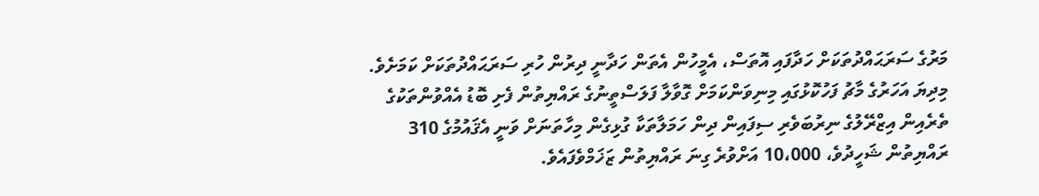މަރުގެ ސަރަޙައްދުތަކަށް ހަދާފައި އޮތަސް، އެމީހުން އެތަން ހަދާނީ ދިރުން ހުރި ސަރަޙައްދުތަކަށް ކަމަށެވެ.
މިދިޔަ އަހަރުގެ މާޗު ފަހުކޮޅުގައި މިނިވަންކަމަށް ގޮވާލާ ފަލަސްތީނުގެ ރައްޔިތުން ފެށި ބޮޑު އެއްވުންތަކުގެ ތެރެއިން އިޒްރޭލުގެ ނިރުބަވެރި ސިފައިން ދިން ހަމަލާތަކާ ގުޅިގެން މިހާތަނަށް ވަނީ އެޤައުމުގެ 310 ރައްޔިތުން ޝަހީދުވެ، 10،000 އަށްވުރެ ގިނަ ރައްޔިތުން ޒަޚަމްވެފައެވެ.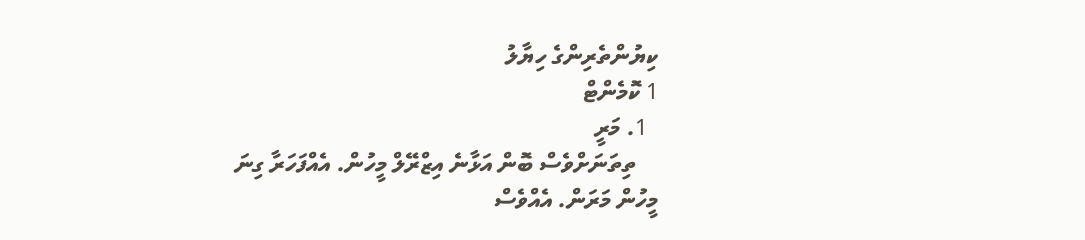ކިޔުންތެރިންގެ ހިޔާލު
1 ކޮމެންޓް
  1. މަރީ
    ތިތަނަށްވެސް ބޮން އަޅާނެ އިޒްރޭލް މީހުން. އެއްފަހަރާ ގިނަ މީހުން މަރަން. އެއްވެސް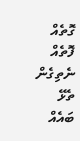ގޮތެއް ފޮތެއް ނެތިގެން ތެޅޭ ބައެއް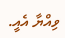ވިއްޔާ އެއީ.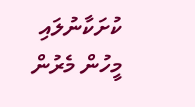ކުށަކާނުލައި މީހުން މެރުން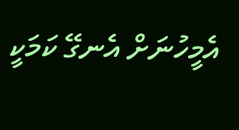އެމީހުނަށް އެނގޭ ކަމަކީ